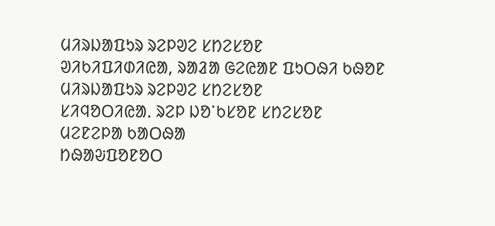ᱢᱤᱨᱡᱟᱯᱩᱨ ᱨᱮᱞᱣᱮ ᱥᱴᱮᱥᱚᱱ
ᱣᱤᱠᱤᱯᱤᱰᱤᱭᱟ, ᱨᱟᱲᱟ ᱜᱮᱭᱟᱱ ᱯᱩᱛᱷᱤ ᱠᱷᱚᱱ
ᱢᱤᱨᱡᱟᱯᱩᱨ ᱨᱮᱞᱣᱮ ᱥᱴᱮᱥᱚᱱ
ᱥᱤᱧᱚᱛᱤᱭᱟᱹ ᱨᱮᱞ ᱡᱚᱸᱠᱥᱚᱱ ᱥᱴᱮᱥᱚᱱ
ᱢᱮᱱᱮᱞᱟ ᱠᱟᱛᱷᱟ
ᱴᱷᱟᱶᱯᱚᱱᱚᱛ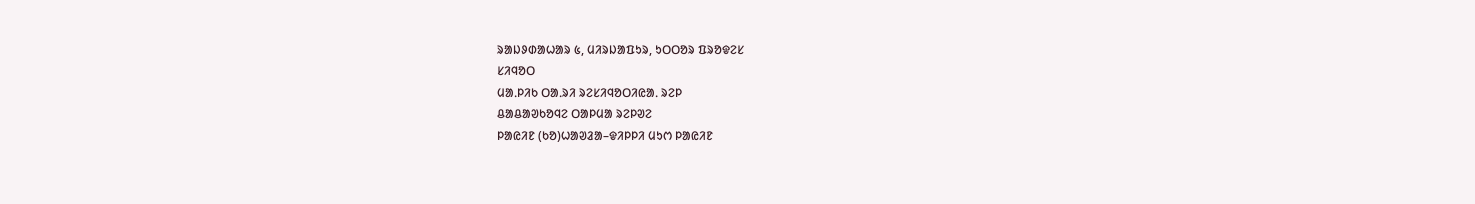ᱨᱟᱡᱽᱰᱟᱦᱟᱨ ᱕, ᱢᱤᱨᱡᱟᱯᱩᱨ, ᱩᱛᱛᱚᱨ ᱯᱨᱚᱫᱮᱥ
ᱥᱤᱧᱚᱛ
ᱢᱟᱹᱞᱤᱠ ᱛᱟᱹᱨᱤ ᱨᱮᱥᱤᱧᱚᱛᱤᱭᱟᱹ ᱨᱮᱞ
ᱪᱟᱪᱟᱣᱠᱚᱧᱮ ᱛᱟᱞᱢᱟ ᱨᱮᱞᱣᱮ
ᱞᱟᱭᱤᱱ (ᱠᱚ)ᱦᱟᱣᱲᱟ–ᱫᱤᱞᱞᱤ ᱢᱩᱬ ᱞᱟᱭᱤᱱ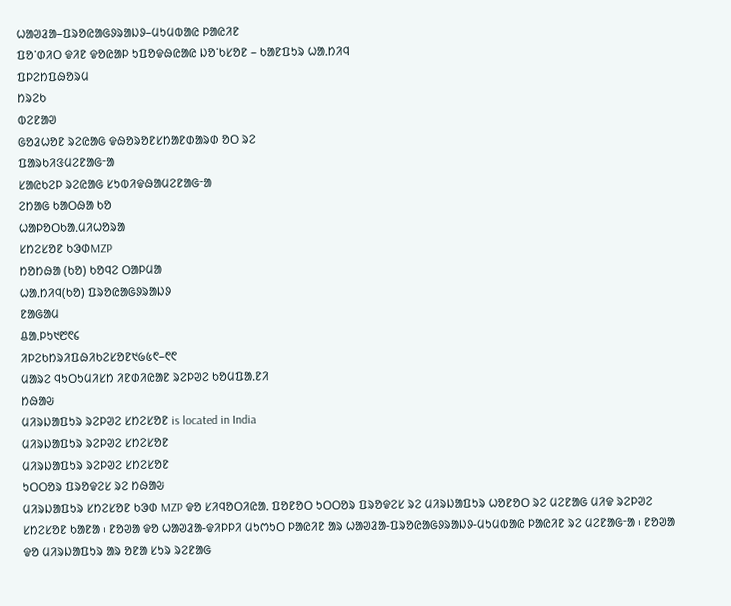ᱦᱟᱣᱲᱟ–ᱯᱨᱚᱭᱟᱜᱽᱨᱟᱡᱽ–ᱢᱩᱢᱵᱟᱭ ᱞᱟᱭᱤᱱ
ᱯᱚᱸᱰᱤᱛ ᱫᱤᱱ ᱫᱚᱭᱟᱞ ᱩᱯᱚᱫᱷᱭᱟᱭ ᱡᱚᱸᱠᱥᱚᱱ – ᱠᱟᱱᱯᱩᱨ ᱦᱟᱹᱴᱤᱧ
ᱯᱞᱮᱴᱯᱷᱚᱨᱢ
ᱴᱨᱮᱠ
ᱵᱮᱱᱟᱣ
ᱜᱚᱲᱦᱚᱱ ᱨᱮᱭᱟᱜ ᱫᱷᱚᱨᱚᱱᱥᱴᱟᱱᱰᱟᱨᱰ ᱚᱛ ᱨᱮ
ᱯᱟᱨᱠᱤᱝᱢᱮᱱᱟᱜᱼᱟ
ᱥᱟᱭᱠᱮᱞ ᱨᱮᱭᱟᱜ ᱥᱩᱵᱤᱫᱷᱟᱢᱮᱱᱟᱜᱼᱟ
ᱮᱴᱟᱜ ᱠᱟᱛᱷᱟ ᱠᱚ
ᱦᱟᱞᱚᱛᱠᱟᱹᱢᱤᱦᱚᱨᱟ
ᱥᱴᱮᱥᱚᱱ ᱠᱳᱰMZP
ᱴᱚᱴᱷᱟ (ᱠᱚ) ᱠᱚᱧᱮ ᱛᱟᱞᱢᱟ
ᱦᱟᱹᱴᱤᱧ(ᱠᱚ) ᱯᱨᱚᱭᱟᱜᱽᱨᱟᱡᱽ
ᱱᱟᱜᱟᱢ
ᱪᱟᱹᱞᱩ᱑᱘᱖᱔
ᱤᱞᱮᱠᱴᱨᱤᱯᱷᱤᱠᱮᱥᱚᱱ᱑᱙᱕᱖–᱖᱖
ᱢᱟᱨᱮ ᱧᱩᱛᱩᱢᱤᱥᱴ ᱤᱱᱰᱤᱭᱟᱱ ᱨᱮᱞᱣᱮ ᱠᱚᱢᱯᱟᱹᱱᱤ
ᱴᱷᱟᱶ
ᱢᱤᱨᱡᱟᱯᱩᱨ ᱨᱮᱞᱣᱮ ᱥᱴᱮᱥᱚᱱ is located in India
ᱢᱤᱨᱡᱟᱯᱩᱨ ᱨᱮᱞᱣᱮ ᱥᱴᱮᱥᱚᱱ
ᱢᱤᱨᱡᱟᱯᱩᱨ ᱨᱮᱞᱣᱮ ᱥᱴᱮᱥᱚᱱ
ᱩᱛᱛᱚᱨ ᱯᱨᱚᱫᱮᱥ ᱨᱮ ᱴᱷᱟᱶ
ᱢᱤᱨᱡᱟᱯᱩᱨ ᱥᱴᱮᱥᱚᱱ ᱠᱳᱰ MZP ᱫᱚ ᱥᱤᱧᱚᱛᱤᱭᱟᱹ ᱯᱚᱱᱚᱛ ᱩᱛᱛᱚᱨ ᱯᱨᱚᱫᱮᱥ ᱨᱮ ᱢᱤᱨᱡᱟᱯᱩᱨ ᱦᱚᱱᱚᱛ ᱨᱮ ᱢᱮᱱᱟᱜ ᱢᱤᱫ ᱨᱮᱞᱣᱮ ᱥᱴᱮᱥᱚᱱ ᱠᱟᱱᱟ ᱾ ᱱᱚᱣᱟ ᱫᱚ ᱦᱟᱣᱲᱟ-ᱫᱤᱞᱞᱤ ᱢᱩᱬᱩᱛ ᱞᱟᱭᱤᱱ ᱟᱨ ᱦᱟᱣᱲᱟ-ᱯᱨᱚᱭᱟᱜᱽᱨᱟᱡᱽ-ᱢᱩᱢᱵᱟᱭ ᱞᱟᱭᱤᱱ ᱨᱮ ᱢᱮᱱᱟᱜᱼᱟ ᱾ ᱱᱚᱣᱟ ᱫᱚ ᱢᱤᱨᱡᱟᱯᱩᱨ ᱟᱨ ᱚᱱᱟ ᱥᱩᱨ ᱨᱮᱱᱟᱜ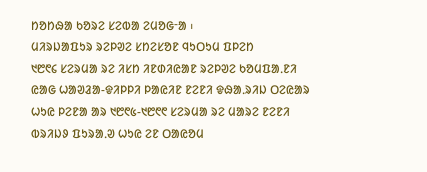ᱴᱚᱴᱷᱟ ᱠᱚᱨᱮ ᱥᱮᱵᱟ ᱮᱢᱚᱜᱼᱟ ᱾
ᱢᱤᱨᱡᱟᱯᱩᱨ ᱨᱮᱞᱣᱮ ᱥᱴᱮᱥᱚᱱ ᱧᱩᱛᱩᱢ ᱯᱞᱮᱴ
᱑᱘᱖᱔ ᱥᱮᱨᱢᱟ ᱨᱮ ᱤᱥᱴ ᱤᱱᱰᱤᱭᱟᱱ ᱨᱮᱞᱣᱮ ᱠᱚᱢᱯᱟᱹᱱᱤ ᱭᱟᱜ ᱦᱟᱣᱲᱟ-ᱫᱤᱞᱞᱤ ᱞᱟᱭᱤᱱ ᱱᱮᱱᱤ ᱫᱷᱟᱹᱨᱤᱡ ᱛᱮᱭᱟᱨ ᱦᱩᱭ ᱞᱮᱱᱟ ᱟᱨ ᱑᱘᱖᱕-᱑᱘᱖᱖ ᱥᱮᱨᱢᱟ ᱨᱮ ᱢᱟᱨᱮ ᱱᱮᱱᱤ ᱵᱨᱤᱡᱽ ᱯᱩᱨᱟᱹᱣ ᱦᱩᱭ ᱮᱱ ᱛᱟᱭᱚᱢ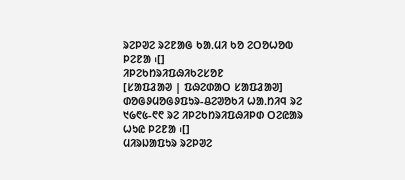ᱨᱮᱞᱣᱮ ᱨᱮᱱᱟᱜ ᱠᱟᱹᱢᱤ ᱠᱚ ᱮᱛᱚᱦᱚᱵ ᱞᱮᱱᱟ ᱾[]
ᱤᱞᱮᱠᱴᱨᱤᱯᱷᱤᱠᱮᱥᱚᱱ
[ᱥᱟᱯᱲᱟᱣ | ᱯᱷᱮᱰᱟᱛ ᱥᱟᱯᱲᱟᱣ]
ᱰᱚᱜᱽᱢᱚᱜᱽᱯᱩᱨ-ᱪᱮᱣᱚᱠᱤ ᱦᱟᱹᱴᱤᱧ ᱨᱮ ᱑᱙᱖᱕-᱖᱖ ᱨᱮ ᱤᱞᱮᱠᱴᱨᱤᱯᱷᱤᱞᱰ ᱛᱮᱭᱟᱨ ᱦᱩᱭ ᱞᱮᱱᱟ ᱾[]
ᱢᱤᱨᱡᱟᱯᱩᱨ ᱨᱮᱞᱣᱮ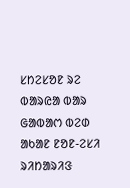ᱥᱴᱮᱥᱚᱱ ᱨᱮ ᱵᱟᱨᱭᱟ ᱵᱟᱨ ᱜᱟᱵᱟᱬ ᱵᱮᱰ ᱟᱠᱟᱱ ᱱᱚᱱ-ᱮᱥᱤ ᱨᱤᱴᱟᱨᱤᱝ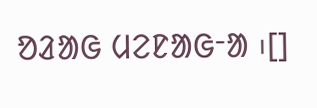ᱚᱲᱟᱜ ᱢᱮᱱᱟᱜᱼᱟ ᱾[]